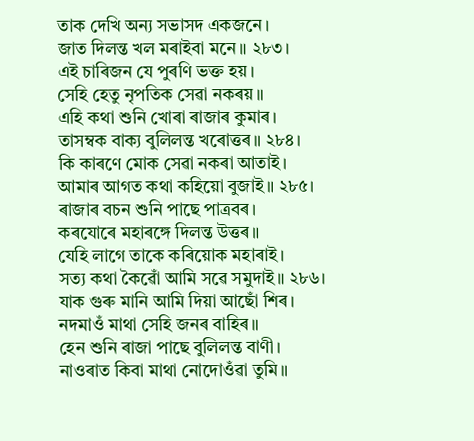তাক দেখি অন্য সভাসদ একজনে।
জাত দিলন্ত খল মৰাইবা মনে॥ ২৮৩।
এই চাৰিজন যে পুৰণি ভক্ত হয়।
সেহি হেতু নৃপতিক সেৱা নকৰয়॥
এহি কথা শুনি খোৰা ৰাজাৰ কুমাৰ।
তাসম্বক বাক্য বুলিলন্ত খৰোত্তৰ॥ ২৮৪।
কি কাৰণে মোক সেৱা নকৰা আতাই।
আমাৰ আগত কথা কহিয়ো বুজাই॥ ২৮৫।
ৰাজাৰ বচন শুনি পাছে পাত্ৰবৰ।
কৰযোৰে মহাৰঙ্গে দিলন্ত উত্তৰ॥
যেহি লাগে তাকে কৰিয়োক মহাৰাই।
সত্য কথা কৈৱোঁ আমি সৱে সমুদাই॥ ২৮৬।
যাক গুৰু মানি আমি দিয়া আছোঁ শিৰ।
নদমাওঁ মাথা সেহি জনৰ বাহিৰ॥
হেন শুনি ৰাজা পাছে বুলিলন্ত বাণী।
নাওৰাত কিবা মাথা নোদোওঁৱা তুমি॥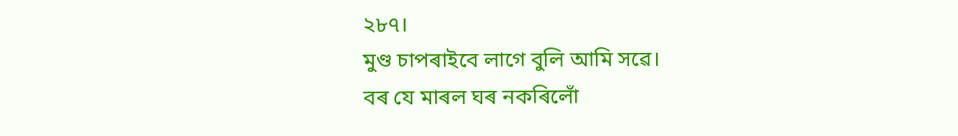২৮৭।
মুণ্ড চাপৰাইবে লাগে বুলি আমি সৱে।
বৰ যে মাৰল ঘৰ নকৰিলোঁ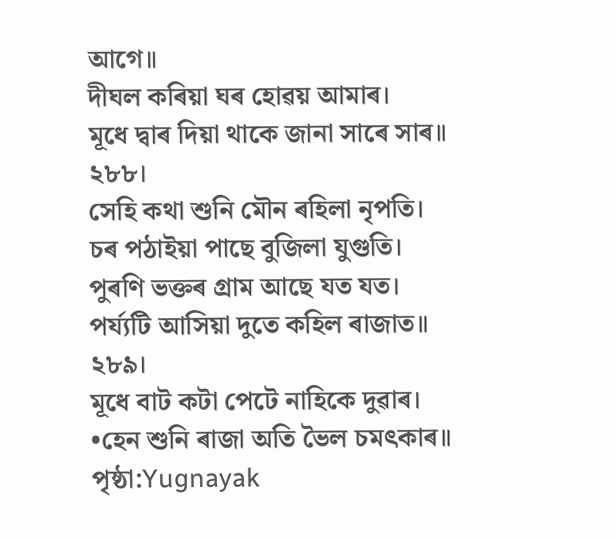আগে॥
দীঘল কৰিয়া ঘৰ হোৱয় আমাৰ।
মূধে দ্বাৰ দিয়া থাকে জানা সাৰে সাৰ॥ ২৮৮।
সেহি কথা শুনি মৌন ৰহিলা নৃপতি।
চৰ পঠাইয়া পাছে বুজিলা যুগুতি।
পুৰণি ভক্তৰ গ্ৰাম আছে যত যত।
পৰ্য্যটি আসিয়া দুতে কহিল ৰাজাত॥ ২৮৯।
মূধে বাট কটা পেটে নাহিকে দুৱাৰ।
•হেন শুনি ৰাজা অতি ভৈল চমৎকাৰ॥
পৃষ্ঠা:Yugnayak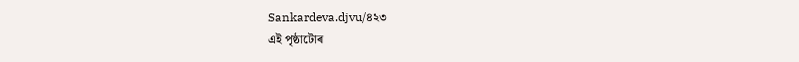Sankardeva.djvu/৪২৩
এই পৃষ্ঠাটোৰ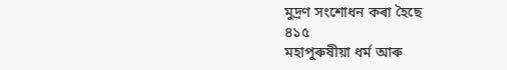মুদ্ৰণ সংশোধন কৰা হৈছে
৪১৫
মহাপুৰুষীয়া ধৰ্ম আৰু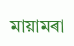মায়ামৰা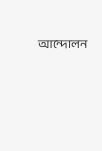আন্দোলন